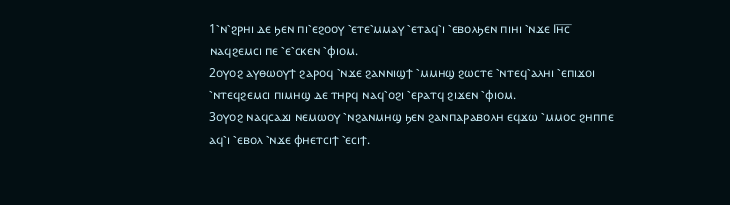1⳿ⲛ⳿ϩⲣⲏⲓ ⲇⲉ ϧⲉⲛ ⲡⲓ⳿ⲉϩⲟⲟⲩ ⳿ⲉⲧⲉ⳿ⲙⲙⲁⲩ ⳿ⲉⲧⲁϥ⳿ⲓ ⳿ⲉⲃⲟⲗϧⲉⲛ ⲡⲓⲏⲓ ⳿ⲛϫⲉ Ⲓⲏ̅ⲥ̅ ⲛⲁϥϩⲉⲙⲥⲓ ⲡⲉ ⳿ⲉ⳿ⲥⲕⲉⲛ ⳿ⲫⲓⲟⲙ.
2ⲟⲩⲟϩ ⲁⲩⲑⲱⲟⲩϯ ϩⲁⲣⲟϥ ⳿ⲛϫⲉ ϩⲁⲛⲛⲓϣϯ ⳿ⲙⲙⲏϣ ϩⲱⲥⲧⲉ ⳿ⲛⲧⲉϥ⳿ⲁⲗⲏⲓ ⳿ⲉⲡⲓϫⲟⲓ ⳿ⲛⲧⲉϥϩⲉⲙⲥⲓ ⲡⲓⲙⲏϣ ⲇⲉ ⲧⲏⲣϥ ⲛⲁϥ⳿ⲟϩⲓ ⳿ⲉⲣⲁⲧϥ ϩⲓϫⲉⲛ ⳿ⲫⲓⲟⲙ.
3ⲟⲩⲟϩ ⲛⲁϥⲥⲁϫⲓ ⲛⲉⲙⲱⲟⲩ ⳿ⲛϩⲁⲛⲙⲏϣ ϧⲉⲛ ϩⲁⲛⲡⲁⲣⲁⲃⲟⲗⲏ ⲉϥϫⲱ ⳿ⲙⲙⲟⲥ ϩⲏⲡⲡⲉ ⲁϥ⳿ⲓ ⳿ⲉⲃⲟⲗ ⳿ⲛϫⲉ ⲫⲏⲉⲧⲥⲓϯ ⳿ⲉⲥⲓϯ.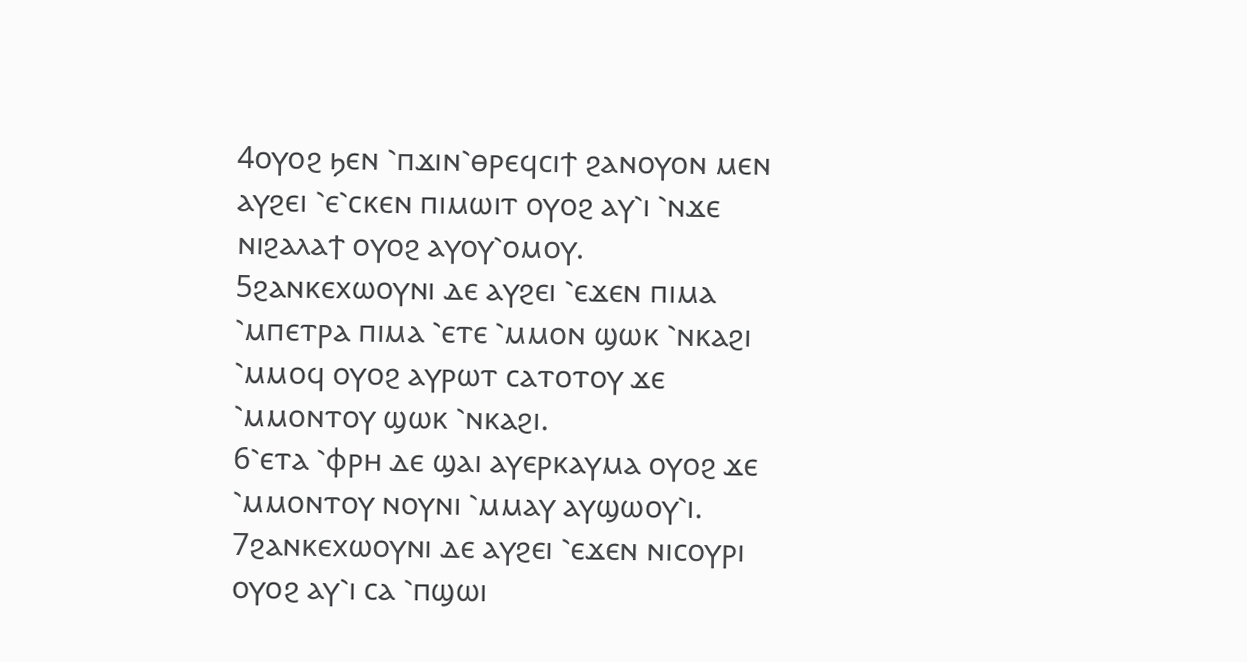4ⲟⲩⲟϩ ϧⲉⲛ ⳿ⲡϫⲓⲛ⳿ⲑⲣⲉϥⲥⲓϯ ϩⲁⲛⲟⲩⲟⲛ ⲙⲉⲛ ⲁⲩϩⲉⲓ ⳿ⲉ⳿ⲥⲕⲉⲛ ⲡⲓⲙⲱⲓⲧ ⲟⲩⲟϩ ⲁⲩ⳿ⲓ ⳿ⲛϫⲉ ⲛⲓϩⲁⲗⲁϯ ⲟⲩⲟϩ ⲁⲩⲟⲩ⳿ⲟⲙⲟⲩ.
5ϩⲁⲛⲕⲉⲭⲱⲟⲩⲛⲓ ⲇⲉ ⲁⲩϩⲉⲓ ⳿ⲉϫⲉⲛ ⲡⲓⲙⲁ ⳿ⲙⲡⲉⲧⲣⲁ ⲡⲓⲙⲁ ⳿ⲉⲧⲉ ⳿ⲙⲙⲟⲛ ϣⲱⲕ ⳿ⲛⲕⲁϩⲓ ⳿ⲙⲙⲟϥ ⲟⲩⲟϩ ⲁⲩⲣⲱⲧ ⲥⲁⲧⲟⲧⲟⲩ ϫⲉ ⳿ⲙⲙⲟⲛⲧⲟⲩ ϣⲱⲕ ⳿ⲛⲕⲁϩⲓ.
6⳿ⲉⲧⲁ ⳿ⲫⲣⲏ ⲇⲉ ϣⲁⲓ ⲁⲩⲉⲣⲕⲁⲩⲙⲁ ⲟⲩⲟϩ ϫⲉ ⳿ⲙⲙⲟⲛⲧⲟⲩ ⲛⲟⲩⲛⲓ ⳿ⲙⲙⲁⲩ ⲁⲩϣⲱⲟⲩ⳿ⲓ.
7ϩⲁⲛⲕⲉⲭⲱⲟⲩⲛⲓ ⲇⲉ ⲁⲩϩⲉⲓ ⳿ⲉϫⲉⲛ ⲛⲓⲥⲟⲩⲣⲓ ⲟⲩⲟϩ ⲁⲩ⳿ⲓ ⲥⲁ ⳿ⲡϣⲱⲓ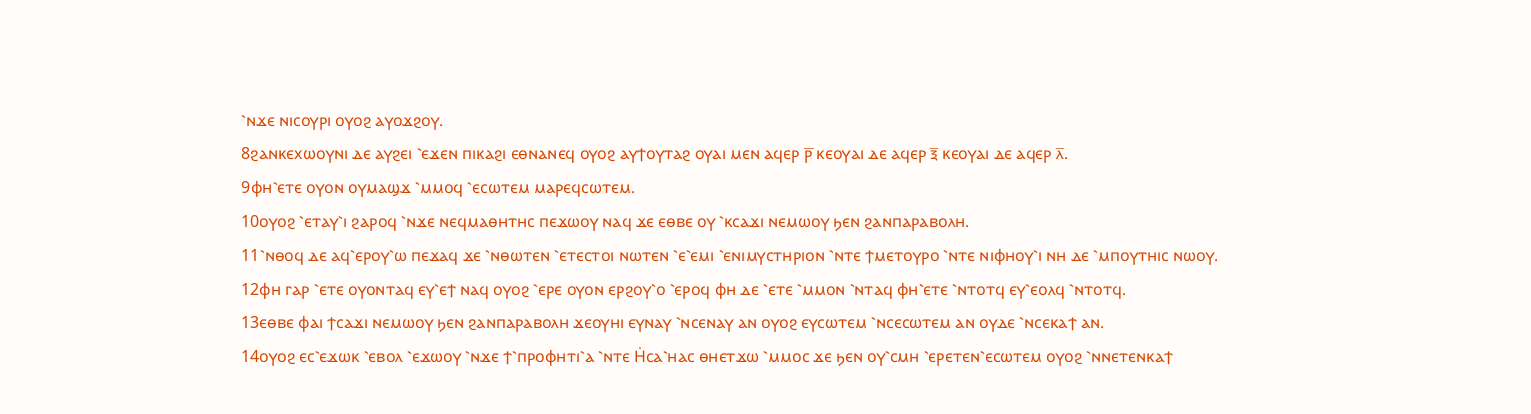⳿ⲛϫⲉ ⲛⲓⲥⲟⲩⲣⲓ ⲟⲩⲟϩ ⲁⲩⲟϫϩⲟⲩ.
8ϩⲁⲛⲕⲉⲭⲱⲟⲩⲛⲓ ⲇⲉ ⲁⲩϩⲉⲓ ⳿ⲉϫⲉⲛ ⲡⲓⲕⲁϩⲓ ⲉⲑⲛⲁⲛⲉϥ ⲟⲩⲟϩ ⲁⲩϯⲟⲩⲧⲁϩ ⲟⲩⲁⲓ ⲙⲉⲛ ⲁϥⲉⲣ ⲣ̅ ⲕⲉⲟⲩⲁⲓ ⲇⲉ ⲁϥⲉⲣ ⲝ̅ ⲕⲉⲟⲩⲁⲓ ⲇⲉ ⲁϥⲉⲣ ⲗ̅.
9ⲫⲏ⳿ⲉⲧⲉ ⲟⲩⲟⲛ ⲟⲩⲙⲁϣϫ ⳿ⲙⲙⲟϥ ⳿ⲉⲥⲱⲧⲉⲙ ⲙⲁⲣⲉϥⲥⲱⲧⲉⲙ.
10ⲟⲩⲟϩ ⳿ⲉⲧⲁⲩ⳿ⲓ ϩⲁⲣⲟϥ ⳿ⲛϫⲉ ⲛⲉϥⲙⲁⲑⲏⲧⲏⲥ ⲡⲉϫⲱⲟⲩ ⲛⲁϥ ϫⲉ ⲉⲑⲃⲉ ⲟⲩ ⳿ⲕⲥⲁϫⲓ ⲛⲉⲙⲱⲟⲩ ϧⲉⲛ ϩⲁⲛⲡⲁⲣⲁⲃⲟⲗⲏ.
11⳿ⲛⲑⲟϥ ⲇⲉ ⲁϥ⳿ⲉⲣⲟⲩ⳿ⲱ ⲡⲉϫⲁϥ ϫⲉ ⳿ⲛⲑⲱⲧⲉⲛ ⳿ⲉⲧⲉⲥⲧⲟⲓ ⲛⲱⲧⲉⲛ ⳿ⲉ⳿ⲉⲙⲓ ⳿ⲉⲛⲓⲙⲩⲥⲧⲏⲣⲓⲟⲛ ⳿ⲛⲧⲉ ϯⲙⲉⲧⲟⲩⲣⲟ ⳿ⲛⲧⲉ ⲛⲓⲫⲏⲟⲩ⳿ⲓ ⲛⲏ ⲇⲉ ⳿ⲙⲡⲟⲩⲧⲏⲓⲥ ⲛⲱⲟⲩ.
12ⲫⲏ ⲅⲁⲣ ⳿ⲉⲧⲉ ⲟⲩⲟⲛⲧⲁϥ ⲉⲩ⳿ⲉϯ ⲛⲁϥ ⲟⲩⲟϩ ⳿ⲉⲣⲉ ⲟⲩⲟⲛ ⲉⲣϩⲟⲩ⳿ⲟ ⳿ⲉⲣⲟϥ ⲫⲏ ⲇⲉ ⳿ⲉⲧⲉ ⳿ⲙⲙⲟⲛ ⳿ⲛⲧⲁϥ ⲫⲏ⳿ⲉⲧⲉ ⳿ⲛⲧⲟⲧϥ ⲉⲩ⳿ⲉⲟⲗϥ ⳿ⲛⲧⲟⲧϥ.
13ⲉⲑⲃⲉ ⲫⲁⲓ ϯⲥⲁϫⲓ ⲛⲉⲙⲱⲟⲩ ϧⲉⲛ ϩⲁⲛⲡⲁⲣⲁⲃⲟⲗⲏ ϫⲉⲟⲩⲏⲓ ⲉⲩⲛⲁⲩ ⳿ⲛⲥⲉⲛⲁⲩ ⲁⲛ ⲟⲩⲟϩ ⲉⲩⲥⲱⲧⲉⲙ ⳿ⲛⲥⲉⲥⲱⲧⲉⲙ ⲁⲛ ⲟⲩⲇⲉ ⳿ⲛⲥⲉⲕⲁϯ ⲁⲛ.
14ⲟⲩⲟϩ ⲉⲥ⳿ⲉϫⲱⲕ ⳿ⲉⲃⲟⲗ ⳿ⲉϫⲱⲟⲩ ⳿ⲛϫⲉ ϯ⳿ⲡⲣⲟⲫⲏⲧⲓ⳿ⲁ ⳿ⲛⲧⲉ Ⲏ̇ⲥⲁ⳿ⲏⲁⲥ ⲑⲏⲉⲧϫⲱ ⳿ⲙⲙⲟⲥ ϫⲉ ϧⲉⲛ ⲟⲩ⳿ⲥⲙⲏ ⳿ⲉⲣⲉⲧⲉⲛ⳿ⲉⲥⲱⲧⲉⲙ ⲟⲩⲟϩ ⳿ⲛⲛⲉⲧⲉⲛⲕⲁϯ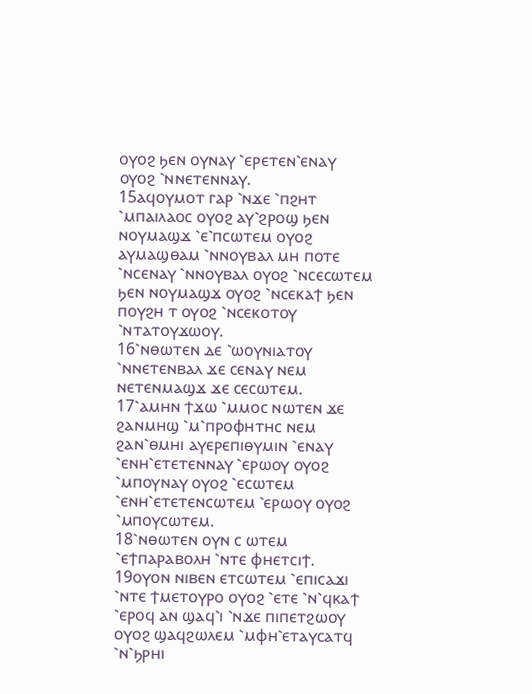ⲟⲩⲟϩ ϧⲉⲛ ⲟⲩⲛⲁⲩ ⳿ⲉⲣⲉⲧⲉⲛ⳿ⲉⲛⲁⲩ ⲟⲩⲟϩ ⳿ⲛⲛⲉⲧⲉⲛⲛⲁⲩ.
15ⲁϥⲟⲩⲙⲟⲧ ⲅⲁⲣ ⳿ⲛϫⲉ ⳿ⲡϩⲏⲧ ⳿ⲙⲡⲁⲓⲗⲁⲟⲥ ⲟⲩⲟϩ ⲁⲩ⳿ϩⲣⲟϣ ϧⲉⲛ ⲛⲟⲩⲙⲁϣϫ ⳿ⲉ⳿ⲡⲥⲱⲧⲉⲙ ⲟⲩⲟϩ ⲁⲩⲙⲁϣⲑⲁⲙ ⳿ⲛⲛⲟⲩⲃⲁⲗ ⲙⲏ ⲡⲟⲧⲉ ⳿ⲛⲥⲉⲛⲁⲩ ⳿ⲛⲛⲟⲩⲃⲁⲗ ⲟⲩⲟϩ ⳿ⲛⲥⲉⲥⲱⲧⲉⲙ ϧⲉⲛ ⲛⲟⲩⲙⲁϣϫ ⲟⲩⲟϩ ⳿ⲛⲥⲉⲕⲁϯ ϧⲉⲛ ⲡⲟⲩϩⲏ ⲧ ⲟⲩⲟϩ ⳿ⲛⲥⲉⲕⲟⲧⲟⲩ ⳿ⲛⲧⲁⲧⲟⲩϫⲱⲟⲩ.
16⳿ⲛⲑⲱⲧⲉⲛ ⲇⲉ ⳿ⲱⲟⲩⲛⲓⲁⲧⲟⲩ ⳿ⲛⲛⲉⲧⲉⲛⲃⲁⲗ ϫⲉ ⲥⲉⲛⲁⲩ ⲛⲉⲙ ⲛⲉⲧⲉⲛⲙⲁϣϫ ϫⲉ ⲥⲉⲥⲱⲧⲉⲙ.
17⳿ⲁⲙⲏⲛ ϯϫⲱ ⳿ⲙⲙⲟⲥ ⲛⲱⲧⲉⲛ ϫⲉ ϩⲁⲛⲙⲏϣ ⳿ⲙ⳿ⲡⲣⲟⲫⲏⲧⲏⲥ ⲛⲉⲙ ϩⲁⲛ⳿ⲑⲙⲏⲓ ⲁⲩⲉⲣⲉⲡⲓⲑⲩⲙⲓⲛ ⳿ⲉⲛⲁⲩ ⳿ⲉⲛⲏ⳿ⲉⲧⲉⲧⲉⲛⲛⲁⲩ ⳿ⲉⲣⲱⲟⲩ ⲟⲩⲟϩ ⳿ⲙⲡⲟⲩⲛⲁⲩ ⲟⲩⲟϩ ⳿ⲉⲥⲱⲧⲉⲙ ⳿ⲉⲛⲏ⳿ⲉⲧⲉⲧⲉⲛⲥⲱⲧⲉⲙ ⳿ⲉⲣⲱⲟⲩ ⲟⲩⲟϩ ⳿ⲙⲡⲟⲩⲥⲱⲧⲉⲙ.
18⳿ⲛⲑⲱⲧⲉⲛ ⲟⲩⲛ ⲥ ⲱⲧⲉⲙ ⳿ⲉϯⲡⲁⲣⲁⲃⲟⲗⲏ ⳿ⲛⲧⲉ ⲫⲏⲉⲧⲥⲓϯ.
19ⲟⲩⲟⲛ ⲛⲓⲃⲉⲛ ⲉⲧⲥⲱⲧⲉⲙ ⳿ⲉⲡⲓⲥⲁϫⲓ ⳿ⲛⲧⲉ ϯⲙⲉⲧⲟⲩⲣⲟ ⲟⲩⲟϩ ⳿ⲉⲧⲉ ⳿ⲛ⳿ϥⲕⲁϯ ⳿ⲉⲣⲟϥ ⲁⲛ ϣⲁϥ⳿ⲓ ⳿ⲛϫⲉ ⲡⲓⲡⲉⲧϩⲱⲟⲩ ⲟⲩⲟϩ ϣⲁϥϩⲱⲗⲉⲙ ⳿ⲙⲫⲏ⳿ⲉⲧⲁⲩⲥⲁⲧϥ ⳿ⲛ⳿ϧⲣⲏⲓ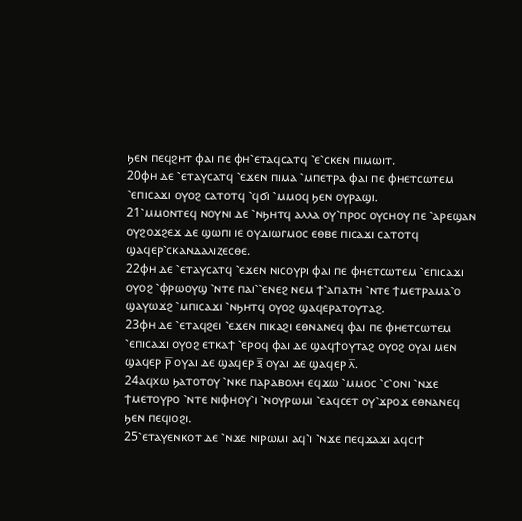ϧⲉⲛ ⲡⲉϥϩⲏⲧ ⲫⲁⲓ ⲡⲉ ⲫⲏ⳿ⲉⲧⲁϥⲥⲁⲧϥ ⳿ⲉ⳿ⲥⲕⲉⲛ ⲡⲓⲙⲱⲓⲧ.
20ⲫⲏ ⲇⲉ ⳿ⲉⲧⲁⲩⲥⲁⲧϥ ⳿ⲉϫⲉⲛ ⲡⲓⲙⲁ ⳿ⲙⲡⲉⲧⲣⲁ ⲫⲁⲓ ⲡⲉ ⲫⲏⲉⲧⲥⲱⲧⲉⲙ ⳿ⲉⲡⲓⲥⲁϫⲓ ⲟⲩⲟϩ ⲥⲁⲧⲟⲧϥ ⳿ϥϭⲓ ⳿ⲙⲙⲟϥ ϧⲉⲛ ⲟⲩⲣⲁϣⲓ.
21⳿ⲙⲙⲟⲛⲧⲉϥ ⲛⲟⲩⲛⲓ ⲇⲉ ⳿ⲛϧⲏⲧϥ ⲁⲗⲗⲁ ⲟⲩ⳿ⲡⲣⲟⲥ ⲟⲩⲥⲏⲟⲩ ⲡⲉ ⳿ⲁⲣⲉϣⲁⲛ ⲟⲩϩⲟϫϩⲉϫ ⲇⲉ ϣⲱⲡⲓ ⲓⲉ ⲟⲩⲇⲓⲱⲅⲙⲟⲥ ⲉⲑⲃⲉ ⲡⲓⲥⲁϫⲓ ⲥⲁⲧⲟⲧϥ ϣⲁϥⲉⲣ⳿ⲥⲕⲁⲛⲇⲁⲗⲓⲍⲉⲥⲑⲉ.
22ⲫⲏ ⲇⲉ ⳿ⲉⲧⲁⲩⲥⲁⲧϥ ⳿ⲉϫⲉⲛ ⲛⲓⲥⲟⲩⲣⲓ ⲫⲁⲓ ⲡⲉ ⲫⲏⲉⲧⲥⲱⲧⲉⲙ ⳿ⲉⲡⲓⲥⲁϫⲓ ⲟⲩⲟϩ ⳿ⲫⲣⲱⲟⲩϣ ⳿ⲛⲧⲉ ⲡⲁⲓ⳿⳿ⲉⲛⲉϩ ⲛⲉⲙ ϯ⳿ⲁⲡⲁⲧⲏ ⳿ⲛⲧⲉ ϯⲙⲉⲧⲣⲁⲙⲁ⳿ⲟ ϣⲁⲩⲱϫϩ ⳿ⲙⲡⲓⲥⲁϫⲓ ⳿ⲛϧⲏⲧϥ ⲟⲩⲟϩ ϣⲁϥⲉⲣⲁⲧⲟⲩⲧⲁϩ.
23ⲫⲏ ⲇⲉ ⳿ⲉⲧⲁϥϩⲉⲓ ⳿ⲉϫⲉⲛ ⲡⲓⲕⲁϩⲓ ⲉⲑⲛⲁⲛⲉϥ ⲫⲁⲓ ⲡⲉ ⲫⲏⲉⲧⲥⲱⲧⲉⲙ ⳿ⲉⲡⲓⲥⲁϫⲓ ⲟⲩⲟϩ ⲉⲧⲕⲁϯ ⳿ⲉⲣⲟϥ ⲫⲁⲓ ⲇⲉ ϣⲁϥϯⲟⲩⲧⲁϩ ⲟⲩⲟϩ ⲟⲩⲁⲓ ⲙⲉⲛ ϣⲁϥⲉⲣ ⲣ̅ ⲟⲩⲁⲓ ⲇⲉ ϣⲁϥⲉⲣ ⲝ̅ ⲟⲩⲁⲓ ⲇⲉ ϣⲁϥⲉⲣ ⲗ̅.
24ⲁϥⲭⲱ ϧⲁⲧⲟⲧⲟⲩ ⳿ⲛⲕⲉ ⲡⲁⲣⲁⲃⲟⲗⲏ ⲉϥϫⲱ ⳿ⲙⲙⲟⲥ ⳿ⲥ⳿ⲟⲛⲓ ⳿ⲛϫⲉ ϯⲙⲉⲧⲟⲩⲣⲟ ⳿ⲛⲧⲉ ⲛⲓⲫⲏⲟⲩ⳿ⲓ ⳿ⲛⲟⲩⲣⲱⲙⲓ ⳿ⲉⲁϥⲥⲉⲧ ⲟⲩ⳿ϫⲣⲟϫ ⲉⲑⲛⲁⲛⲉϥ ϧⲉⲛ ⲡⲉϥⲓⲟϩⲓ.
25⳿ⲉⲧⲁⲩⲉⲛⲕⲟⲧ ⲇⲉ ⳿ⲛϫⲉ ⲛⲓⲣⲱⲙⲓ ⲁϥ⳿ⲓ ⳿ⲛϫⲉ ⲡⲉϥϫⲁϫⲓ ⲁϥⲥⲓϯ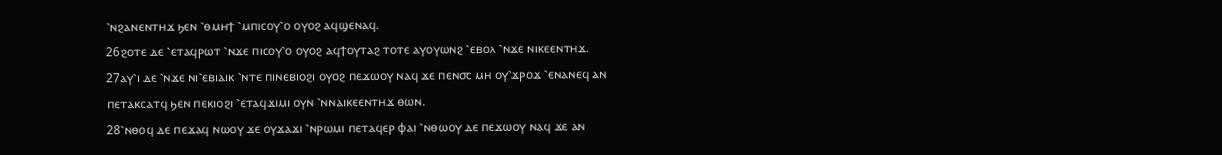⳿ⲛϩⲁⲛⲉⲛⲧⲏϫ ϧⲉⲛ ⳿ⲑⲙⲏϯ ⳿ⲙⲡⲓⲥⲟⲩ⳿ⲟ ⲟⲩⲟϩ ⲁϥϣⲉⲛⲁϥ.
26ϩⲟⲧⲉ ⲇⲉ ⳿ⲉⲧⲁϥⲣⲱⲧ ⳿ⲛϫⲉ ⲡⲓⲥⲟⲩ⳿ⲟ ⲟⲩⲟϩ ⲁϥϯⲟⲩⲧⲁϩ ⲧⲟⲧⲉ ⲁⲩⲟⲩⲱⲛϩ ⳿ⲉⲃⲟⲗ ⳿ⲛϫⲉ ⲛⲓⲕⲉⲉⲛⲧⲏϫ.
27ⲁⲩ⳿ⲓ ⲇⲉ ⳿ⲛϫⲉ ⲛⲓ⳿ⲉⲃⲓⲁⲓⲕ ⳿ⲛⲧⲉ ⲡⲓⲛⲉⲃⲓⲟϩⲓ ⲟⲩⲟϩ ⲡⲉϫⲱⲟⲩ ⲛⲁϥ ϫⲉ ⲡⲉⲛ⳪ ⲙⲏ ⲟⲩ⳿ϫⲣⲟϫ ⳿ⲉⲛⲁⲛⲉϥ ⲁⲛ ⲡⲉⲧⲁⲕⲥⲁⲧϥ ϧⲉⲛ ⲡⲉⲕⲓⲟϩⲓ ⳿ⲉⲧⲁϥϫⲓⲙⲓ ⲟⲩⲛ ⳿ⲛⲛⲁⲓⲕⲉⲉⲛⲧⲏϫ ⲑⲱⲛ.
28⳿ⲛⲑⲟϥ ⲇⲉ ⲡⲉϫⲁϥ ⲛⲱⲟⲩ ϫⲉ ⲟⲩϫⲁϫⲓ ⳿ⲛⲣⲱⲙⲓ ⲡⲉⲧⲁϥⲉⲣ ⲫⲁⲓ ⳿ⲛⲑⲱⲟⲩ ⲇⲉ ⲡⲉϫⲱⲟⲩ ⲛⲁϥ ϫⲉ ⲁⲛ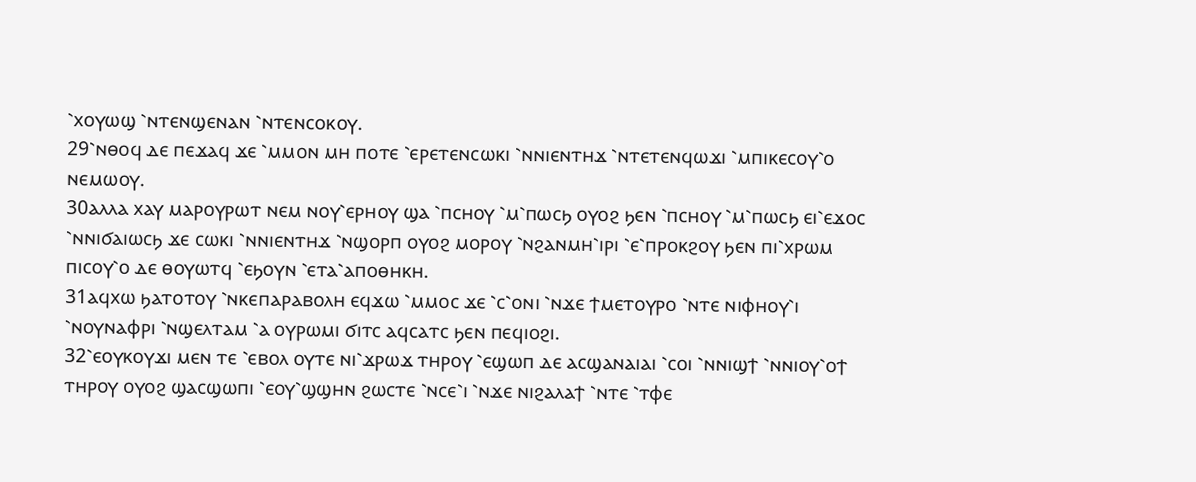⳿ⲭⲟⲩⲱϣ ⳿ⲛⲧⲉⲛϣⲉⲛⲁⲛ ⳿ⲛⲧⲉⲛⲥⲟⲕⲟⲩ.
29⳿ⲛⲑⲟϥ ⲇⲉ ⲡⲉϫⲁϥ ϫⲉ ⳿ⲙⲙⲟⲛ ⲙⲏ ⲡⲟⲧⲉ ⳿ⲉⲣⲉⲧⲉⲛⲥⲱⲕⲓ ⳿ⲛⲛⲓⲉⲛⲧⲏϫ ⳿ⲛⲧⲉⲧⲉⲛϥⲱϫⲓ ⳿ⲙⲡⲓⲕⲉⲥⲟⲩ⳿ⲟ ⲛⲉⲙⲱⲟⲩ.
30ⲁⲗⲗⲁ ⲭⲁⲩ ⲙⲁⲣⲟⲩⲣⲱⲧ ⲛⲉⲙ ⲛⲟⲩ⳿ⲉⲣⲏⲟⲩ ϣⲁ ⳿ⲡⲥⲏⲟⲩ ⳿ⲙ⳿ⲡⲱⲥϧ ⲟⲩⲟϩ ϧⲉⲛ ⳿ⲡⲥⲏⲟⲩ ⳿ⲙ⳿ⲡⲱⲥϧ ⲉⲓ⳿ⲉϫⲟⲥ ⳿ⲛⲛⲓϭⲁⲓⲱⲥϧ ϫⲉ ⲥⲱⲕⲓ ⳿ⲛⲛⲓⲉⲛⲧⲏϫ ⳿ⲛϣⲟⲣⲡ ⲟⲩⲟϩ ⲙⲟⲣⲟⲩ ⳿ⲛϩⲁⲛⲙⲏ⳿ⲓⲣⲓ ⳿ⲉ⳿ⲡⲣⲟⲕϩⲟⲩ ϧⲉⲛ ⲡⲓ⳿ⲭⲣⲱⲙ ⲡⲓⲥⲟⲩ⳿ⲟ ⲇⲉ ⲑⲟⲩⲱⲧϥ ⳿ⲉϧⲟⲩⲛ ⳿ⲉⲧⲁ⳿ⲁⲡⲟⲑⲏⲕⲏ.
31ⲁϥⲭⲱ ϧⲁⲧⲟⲧⲟⲩ ⳿ⲛⲕⲉⲡⲁⲣⲁⲃⲟⲗⲏ ⲉϥϫⲱ ⳿ⲙⲙⲟⲥ ϫⲉ ⳿ⲥ⳿ⲟⲛⲓ ⳿ⲛϫⲉ ϯⲙⲉⲧⲟⲩⲣⲟ ⳿ⲛⲧⲉ ⲛⲓⲫⲏⲟⲩ⳿ⲓ ⳿ⲛⲟⲩⲛⲁⲫⲣⲓ ⳿ⲛϣⲉⲗⲧⲁⲙ ⳿ⲁ ⲟⲩⲣⲱⲙⲓ ϭⲓⲧⲥ ⲁϥⲥⲁⲧⲥ ϧⲉⲛ ⲡⲉϥⲓⲟϩⲓ.
32⳿ⲉⲟⲩⲕⲟⲩϫⲓ ⲙⲉⲛ ⲧⲉ ⳿ⲉⲃⲟⲗ ⲟⲩⲧⲉ ⲛⲓ⳿ϫⲣⲱϫ ⲧⲏⲣⲟⲩ ⳿ⲉϣⲱⲡ ⲇⲉ ⲁⲥϣⲁⲛⲁⲓⲁⲓ ⳿ⲥⲟⲓ ⳿ⲛⲛⲓϣϯ ⳿ⲛⲛⲓⲟⲩ⳿ⲟϯ ⲧⲏⲣⲟⲩ ⲟⲩⲟϩ ϣⲁⲥϣⲱⲡⲓ ⳿ⲉⲟⲩ⳿ϣϣⲏⲛ ϩⲱⲥⲧⲉ ⳿ⲛⲥⲉ⳿ⲓ ⳿ⲛϫⲉ ⲛⲓϩⲁⲗⲁϯ ⳿ⲛⲧⲉ ⳿ⲧⲫⲉ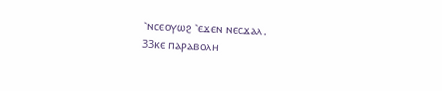⳿ⲛⲥⲉⲟⲩⲱϩ ⳿ⲉϫⲉⲛ ⲛⲉⲥϫⲁⲗ.
33ⲕⲉ ⲡⲁⲣⲁⲃⲟⲗⲏ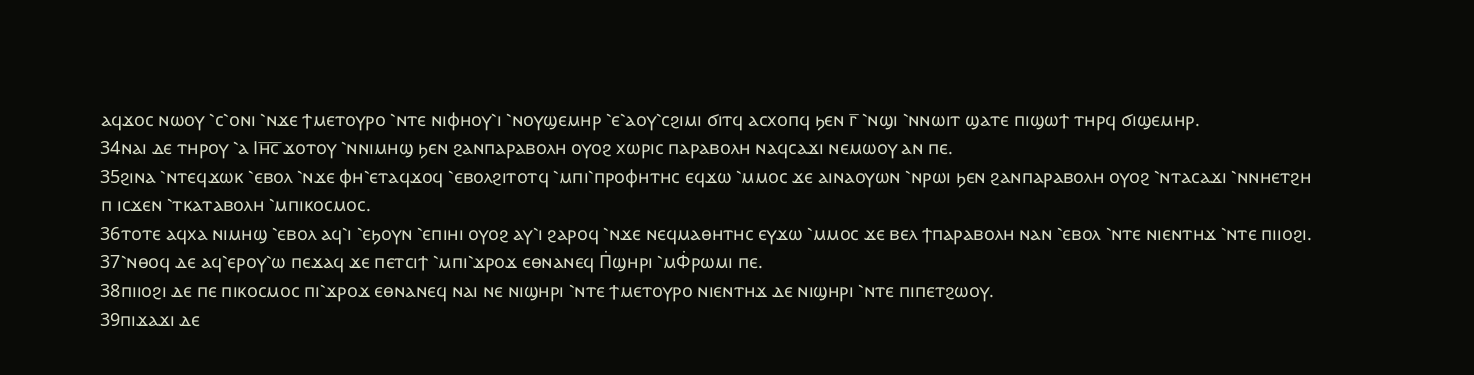ⲁϥϫⲟⲥ ⲛⲱⲟⲩ ⳿ⲥ⳿ⲟⲛⲓ ⳿ⲛϫⲉ ϯⲙⲉⲧⲟⲩⲣⲟ ⳿ⲛⲧⲉ ⲛⲓⲫⲏⲟⲩ⳿ⲓ ⳿ⲛⲟⲩϣⲉⲙⲏⲣ ⳿ⲉ⳿ⲁⲟⲩ⳿ⲥϩⲓⲙⲓ ϭⲓⲧϥ ⲁⲥⲭⲟⲡϥ ϧⲉⲛ ⲅ̅ ⳿ⲛϣⲓ ⳿ⲛⲛⲱⲓⲧ ϣⲁⲧⲉ ⲡⲓϣⲱϯ ⲧⲏⲣϥ ϭⲓϣⲉⲙⲏⲣ.
34ⲛⲁⲓ ⲇⲉ ⲧⲏⲣⲟⲩ ⳿ⲁ Ⲓⲏ̅ⲥ̅ ϫⲟⲧⲟⲩ ⳿ⲛⲛⲓⲙⲏϣ ϧⲉⲛ ϩⲁⲛⲡⲁⲣⲁⲃⲟⲗⲏ ⲟⲩⲟϩ ⲭⲱⲣⲓⲥ ⲡⲁⲣⲁⲃⲟⲗⲏ ⲛⲁϥⲥⲁϫⲓ ⲛⲉⲙⲱⲟⲩ ⲁⲛ ⲡⲉ.
35ϩⲓⲛⲁ ⳿ⲛⲧⲉϥϫⲱⲕ ⳿ⲉⲃⲟⲗ ⳿ⲛϫⲉ ⲫⲏ⳿ⲉⲧⲁϥϫⲟϥ ⳿ⲉⲃⲟⲗϩⲓⲧⲟⲧϥ ⳿ⲙⲡⲓ⳿ⲡⲣⲟⲫⲏⲧⲏⲥ ⲉϥϫⲱ ⳿ⲙⲙⲟⲥ ϫⲉ ⲁⲓⲛⲁⲟⲩⲱⲛ ⳿ⲛⲣⲱⲓ ϧⲉⲛ ϩⲁⲛⲡⲁⲣⲁⲃⲟⲗⲏ ⲟⲩⲟϩ ⳿ⲛⲧⲁⲥⲁϫⲓ ⳿ⲛⲛⲏⲉⲧϩⲏ ⲡ ⲓⲥϫⲉⲛ ⳿ⲧⲕⲁⲧⲁⲃⲟⲗⲏ ⳿ⲙⲡⲓⲕⲟⲥⲙⲟⲥ.
36ⲧⲟⲧⲉ ⲁϥⲭⲁ ⲛⲓⲙⲏϣ ⳿ⲉⲃⲟⲗ ⲁϥ⳿ⲓ ⳿ⲉϧⲟⲩⲛ ⳿ⲉⲡⲓⲏⲓ ⲟⲩⲟϩ ⲁⲩ⳿ⲓ ϩⲁⲣⲟϥ ⳿ⲛϫⲉ ⲛⲉϥⲙⲁⲑⲏⲧⲏⲥ ⲉⲩϫⲱ ⳿ⲙⲙⲟⲥ ϫⲉ ⲃⲉⲗ ϯⲡⲁⲣⲁⲃⲟⲗⲏ ⲛⲁⲛ ⳿ⲉⲃⲟⲗ ⳿ⲛⲧⲉ ⲛⲓⲉⲛⲧⲏϫ ⳿ⲛⲧⲉ ⲡⲓⲓⲟϩⲓ.
37⳿ⲛⲑⲟϥ ⲇⲉ ⲁϥ⳿ⲉⲣⲟⲩ⳿ⲱ ⲡⲉϫⲁϥ ϫⲉ ⲡⲉⲧⲥⲓϯ ⳿ⲙⲡⲓ⳿ϫⲣⲟϫ ⲉⲑⲛⲁⲛⲉϥ Ⲡ̇ϣⲏⲣⲓ ⳿ⲙⲪ̇ⲣⲱⲙⲓ ⲡⲉ.
38ⲡⲓⲓⲟϩⲓ ⲇⲉ ⲡⲉ ⲡⲓⲕⲟⲥⲙⲟⲥ ⲡⲓ⳿ϫⲣⲟϫ ⲉⲑⲛⲁⲛⲉϥ ⲛⲁⲓ ⲛⲉ ⲛⲓϣⲏⲣⲓ ⳿ⲛⲧⲉ ϯⲙⲉⲧⲟⲩⲣⲟ ⲛⲓⲉⲛⲧⲏϫ ⲇⲉ ⲛⲓϣⲏⲣⲓ ⳿ⲛⲧⲉ ⲡⲓⲡⲉⲧϩⲱⲟⲩ.
39ⲡⲓϫⲁϫⲓ ⲇⲉ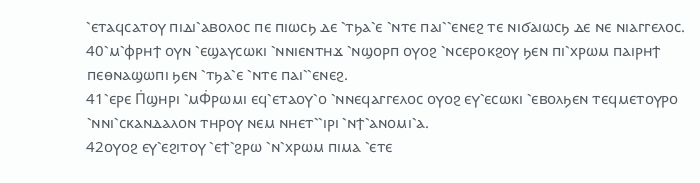⳿ⲉⲧⲁϥⲥⲁⲧⲟⲩ ⲡⲓⲇⲓ⳿ⲁⲃⲟⲗⲟⲥ ⲡⲉ ⲡⲓⲱⲥϧ ⲇⲉ ⳿ⲧϧⲁ⳿ⲉ ⳿ⲛⲧⲉ ⲡⲁⲓ⳿⳿ⲉⲛⲉϩ ⲧⲉ ⲛⲓϭⲁⲓⲱⲥϧ ⲇⲉ ⲛⲉ ⲛⲓⲁⲅⲅⲉⲗⲟⲥ.
40⳿ⲙ⳿ⲫⲣⲏϯ ⲟⲩⲛ ⳿ⲉϣⲁⲩⲥⲱⲕⲓ ⳿ⲛⲛⲓⲉⲛⲧⲏϫ ⳿ⲛϣⲟⲣⲡ ⲟⲩⲟϩ ⳿ⲛⲥⲉⲣⲟⲕϩⲟⲩ ϧⲉⲛ ⲡⲓ⳿ⲭⲣⲱⲙ ⲡⲁⲓⲣⲏϯ ⲡⲉⲑⲛⲁϣⲱⲡⲓ ϧⲉⲛ ⳿ⲧϧⲁ⳿ⲉ ⳿ⲛⲧⲉ ⲡⲁⲓ⳿⳿ⲉⲛⲉϩ.
41⳿ⲉⲣⲉ Ⲡ̇ϣⲏⲣⲓ ⳿ⲙⲪ̇ⲣⲱⲙⲓ ⲉϥ⳿ⲉⲧⲁⲟⲩ⳿ⲟ ⳿ⲛⲛⲉϥⲁⲅⲅⲉⲗⲟⲥ ⲟⲩⲟϩ ⲉⲩ⳿ⲉⲥⲱⲕⲓ ⳿ⲉⲃⲟⲗϧⲉⲛ ⲧⲉϥⲙⲉⲧⲟⲩⲣⲟ ⳿ⲛⲛⲓ⳿ⲥⲕⲁⲛⲇⲁⲗⲟⲛ ⲧⲏⲣⲟⲩ ⲛⲉⲙ ⲛⲏⲉⲧ⳿⳿ⲓⲣⲓ ⳿ⲛϯ⳿ⲁⲛⲟⲙⲓ⳿ⲁ.
42ⲟⲩⲟϩ ⲉⲩ⳿ⲉϩⲓⲧⲟⲩ ⳿ⲉϯ⳿ϩⲣⲱ ⳿ⲛ⳿ⲭⲣⲱⲙ ⲡⲓⲙⲁ ⳿ⲉⲧⲉ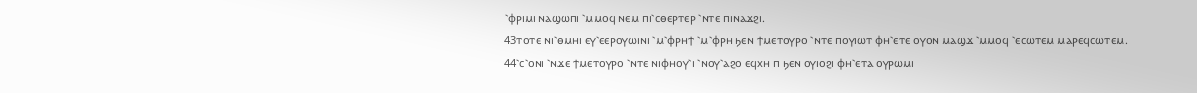⳿ⲫⲣⲓⲙⲓ ⲛⲁϣⲱⲡⲓ ⳿ⲙⲙⲟϥ ⲛⲉⲙ ⲡⲓ⳿ⲥⲑⲉⲣⲧⲉⲣ ⳿ⲛⲧⲉ ⲡⲓⲛⲁϫϩⲓ.
43ⲧⲟⲧⲉ ⲛⲓ⳿ⲑⲙⲏⲓ ⲉⲩ⳿ⲉⲉⲣⲟⲩⲱⲓⲛⲓ ⳿ⲙ⳿ⲫⲣⲏϯ ⳿ⲙ⳿ⲫⲣⲏ ϧⲉⲛ ϯⲙⲉⲧⲟⲩⲣⲟ ⳿ⲛⲧⲉ ⲡⲟⲩⲓⲱⲧ ⲫⲏ⳿ⲉⲧⲉ ⲟⲩⲟⲛ ⲙⲁϣϫ ⳿ⲙⲙⲟϥ ⳿ⲉⲥⲱⲧⲉⲙ ⲙⲁⲣⲉϥⲥⲱⲧⲉⲙ.
44⳿ⲥ⳿ⲟⲛⲓ ⳿ⲛϫⲉ ϯⲙⲉⲧⲟⲩⲣⲟ ⳿ⲛⲧⲉ ⲛⲓⲫⲏⲟⲩ⳿ⲓ ⳿ⲛⲟⲩ⳿ⲁϩⲟ ⲉϥⲭⲏ ⲡ ϧⲉⲛ ⲟⲩⲓⲟϩⲓ ⲫⲏ⳿ⲉⲧⲁ ⲟⲩⲣⲱⲙⲓ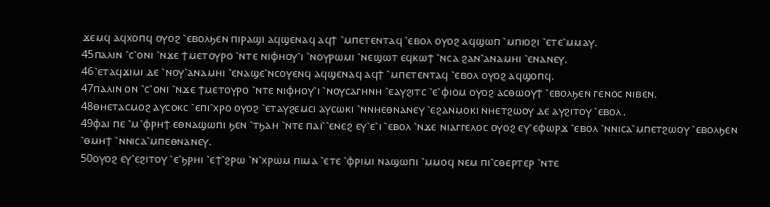ϫⲉⲙϥ ⲁϥⲭⲟⲡϥ ⲟⲩⲟϩ ⳿ⲉⲃⲟⲗϧⲉⲛ ⲡⲓⲣⲁϣⲓ ⲁϥϣⲉⲛⲁϥ ⲁϥϯ ⳿ⲙⲡⲉⲧⲉⲛⲧⲁϥ ⳿ⲉⲃⲟⲗ ⲟⲩⲟϩ ⲁϥϣⲱⲡ ⳿ⲙⲡⲓⲟϩⲓ ⳿ⲉⲧⲉ⳿ⲙⲙⲁⲩ.
45ⲡⲁⲗⲓⲛ ⳿ⲥ⳿ⲟⲛⲓ ⳿ⲛϫⲉ ϯⲙⲉⲧⲟⲩⲣⲟ ⳿ⲛⲧⲉ ⲛⲓⲫⲏⲟⲩ⳿ⲓ ⳿ⲛⲟⲩⲣⲱⲙⲓ ⳿ⲛⲉϣⲱⲧ ⲉϥⲕⲱϯ ⳿ⲛⲥⲁ ϩⲁⲛ⳿ⲁⲛⲁⲙⲏⲓ ⳿ⲉⲛⲁⲛⲉⲩ.
46⳿ⲉⲧⲁϥϫⲓⲙⲓ ⲇⲉ ⳿ⲛⲟⲩ⳿ⲁⲛⲁⲙⲏⲓ ⳿ⲉⲛⲁϣⲉ⳿ⲛⲥⲟⲩⲉⲛϥ ⲁϥϣⲉⲛⲁϥ ⲁϥϯ ⳿ⲙⲡⲉⲧⲉⲛⲧⲁϥ ⳿ⲉⲃⲟⲗ ⲟⲩⲟϩ ⲁϥϣⲟⲡϥ.
47ⲡⲁⲗⲓⲛ ⲟⲛ ⳿ⲥ⳿ⲟⲛⲓ ⳿ⲛϫⲉ ϯⲙⲉⲧⲟⲩⲣⲟ ⳿ⲛⲧⲉ ⲛⲓⲫⲏⲟⲩ⳿ⲓ ⳿ⲛⲟⲩⲥⲁⲅⲏⲛⲏ ⳿ⲉⲁⲩϩⲓⲧⲥ ⳿ⲉ⳿ⲫⲓⲟⲙ ⲟⲩⲟϩ ⲁⲥⲑⲱⲟⲩϯ ⳿ⲉⲃⲟⲗϧⲉⲛ ⲅⲉⲛⲟⲥ ⲛⲓⲃⲉⲛ.
48ⲑⲏⲉⲧⲁⲥⲙⲟϩ ⲁⲩⲥⲟⲕⲥ ⳿ⲉⲡⲓ⳿ⲭⲣⲟ ⲟⲩⲟϩ ⳿ⲉⲧⲁⲩϩⲉⲙⲥⲓ ⲁⲩⲥⲱⲕⲓ ⳿ⲛⲛⲏⲉⲑⲛⲁⲛⲉⲩ ⳿ⲉϩⲁⲛⲙⲟⲕⲓ ⲛⲏⲉⲧϩⲱⲟⲩ ⲇⲉ ⲁⲩϩⲓⲧⲟⲩ ⳿ⲉⲃⲟⲗ.
49ⲫⲁⲓ ⲡⲉ ⳿ⲙ⳿ⲫⲣⲏϯ ⲉⲑⲛⲁϣⲱⲡⲓ ϧⲉⲛ ⳿ⲧϧⲁⲏ ⳿ⲛⲧⲉ ⲡⲁⲓ⳿⳿ⲉⲛⲉϩ ⲉⲩ⳿ⲉ⳿ⲓ ⳿ⲉⲃⲟⲗ ⳿ⲛϫⲉ ⲛⲓⲁⲅⲅⲉⲗⲟⲥ ⲟⲩⲟϩ ⲉⲩ⳿ⲉⲫⲱⲣϫ ⳿ⲉⲃⲟⲗ ⳿ⲛⲛⲓⲥⲁ⳿ⲙⲡⲉⲧϩⲱⲟⲩ ⳿ⲉⲃⲟⲗϧⲉⲛ ⳿ⲑⲙⲏϯ ⳿ⲛⲛⲓⲥⲁ⳿ⲙⲡⲉⲑⲛⲁⲛⲉⲩ.
50ⲟⲩⲟϩ ⲉⲩ⳿ⲉϩⲓⲧⲟⲩ ⳿ⲉ⳿ϧⲣⲏⲓ ⳿ⲉϯ⳿ϩⲣⲱ ⳿ⲛ⳿ⲭⲣⲱⲙ ⲡⲓⲙⲁ ⳿ⲉⲧⲉ ⳿ⲫⲣⲓⲙⲓ ⲛⲁϣⲱⲡⲓ ⳿ⲙⲙⲟϥ ⲛⲉⲙ ⲡⲓ⳿ⲥⲑⲉⲣⲧⲉⲣ ⳿ⲛⲧⲉ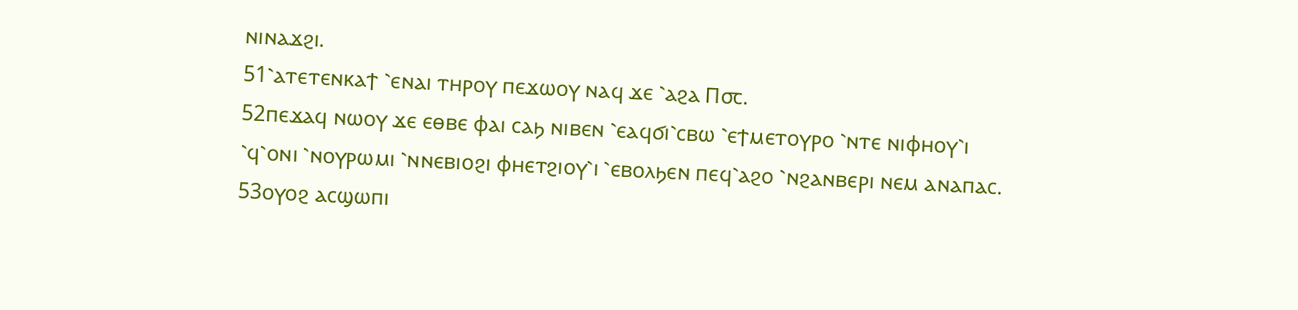ⲛⲓⲛⲁϫϩⲓ.
51⳿ⲁⲧⲉⲧⲉⲛⲕⲁϯ ⳿ⲉⲛⲁⲓ ⲧⲏⲣⲟⲩ ⲡⲉϫⲱⲟⲩ ⲛⲁϥ ϫⲉ ⳿ⲁϩⲁ Ⲡ⳪.
52ⲡⲉϫⲁϥ ⲛⲱⲟⲩ ϫⲉ ⲉⲑⲃⲉ ⲫⲁⲓ ⲥⲁϧ ⲛⲓⲃⲉⲛ ⳿ⲉⲁϥϭⲓ⳿ⲥⲃⲱ ⳿ⲉϯⲙⲉⲧⲟⲩⲣⲟ ⳿ⲛⲧⲉ ⲛⲓⲫⲏⲟⲩ⳿ⲓ ⳿ϥ⳿ⲟⲛⲓ ⳿ⲛⲟⲩⲣⲱⲙⲓ ⳿ⲛⲛⲉⲃⲓⲟϩⲓ ⲫⲏⲉⲧϩⲓⲟⲩ⳿ⲓ ⳿ⲉⲃⲟⲗϧⲉⲛ ⲡⲉϥ⳿ⲁϩⲟ ⳿ⲛϩⲁⲛⲃⲉⲣⲓ ⲛⲉⲙ ⲁⲛⲁⲡⲁⲥ.
53ⲟⲩⲟϩ ⲁⲥϣⲱⲡⲓ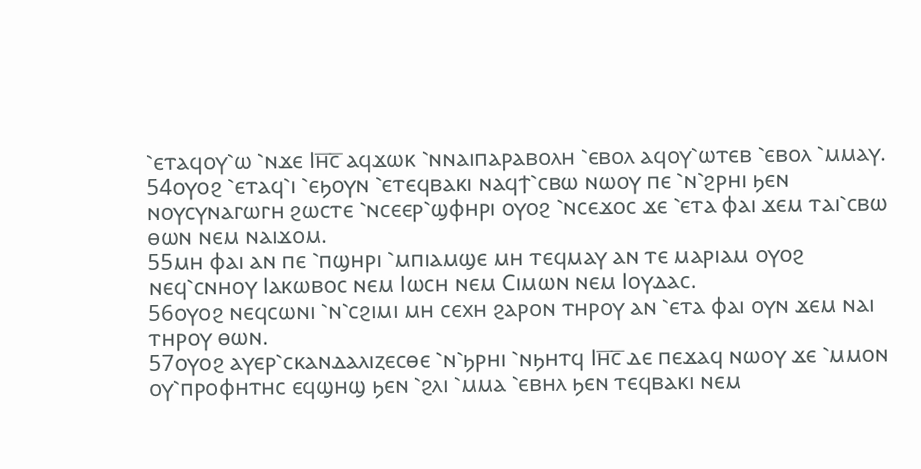⳿ⲉⲧⲁϥⲟⲩ⳿ⲱ ⳿ⲛϫⲉ Ⲓⲏ̅ⲥ̅ ⲁϥϫⲱⲕ ⳿ⲛⲛⲁⲓⲡⲁⲣⲁⲃⲟⲗⲏ ⳿ⲉⲃⲟⲗ ⲁϥⲟⲩ⳿ⲱⲧⲉⲃ ⳿ⲉⲃⲟⲗ ⳿ⲙⲙⲁⲩ.
54ⲟⲩⲟϩ ⳿ⲉⲧⲁϥ⳿ⲓ ⳿ⲉϧⲟⲩⲛ ⳿ⲉⲧⲉϥⲃⲁⲕⲓ ⲛⲁϥϯ⳿ⲥⲃⲱ ⲛⲱⲟⲩ ⲡⲉ ⳿ⲛ⳿ϩⲣⲏⲓ ϧⲉⲛ ⲛⲟⲩⲥⲩⲛⲁⲅⲱⲅⲏ ϩⲱⲥⲧⲉ ⳿ⲛⲥⲉⲉⲣ⳿ϣⲫⲏⲣⲓ ⲟⲩⲟϩ ⳿ⲛⲥⲉϫⲟⲥ ϫⲉ ⳿ⲉⲧⲁ ⲫⲁⲓ ϫⲉⲙ ⲧⲁⲓ⳿ⲥⲃⲱ ⲑⲱⲛ ⲛⲉⲙ ⲛⲁⲓϫⲟⲙ.
55ⲙⲏ ⲫⲁⲓ ⲁⲛ ⲡⲉ ⳿ⲡϣⲏⲣⲓ ⳿ⲙⲡⲓⲁⲙϣⲉ ⲙⲏ ⲧⲉϥⲙⲁⲩ ⲁⲛ ⲧⲉ ⲙⲁⲣⲓⲁⲙ ⲟⲩⲟϩ ⲛⲉϥ⳿ⲥⲛⲏⲟⲩ Ⲓⲁⲕⲱⲃⲟⲥ ⲛⲉⲙ Ⲓⲱⲥⲏ ⲛⲉⲙ Ⲥⲓⲙⲱⲛ ⲛⲉⲙ Ⲓⲟⲩⲇⲁⲥ.
56ⲟⲩⲟϩ ⲛⲉϥⲥⲱⲛⲓ ⳿ⲛ⳿ⲥϩⲓⲙⲓ ⲙⲏ ⲥⲉⲭⲏ ϩⲁⲣⲟⲛ ⲧⲏⲣⲟⲩ ⲁⲛ ⳿ⲉⲧⲁ ⲫⲁⲓ ⲟⲩⲛ ϫⲉⲙ ⲛⲁⲓ ⲧⲏⲣⲟⲩ ⲑⲱⲛ.
57ⲟⲩⲟϩ ⲁⲩⲉⲣ⳿ⲥⲕⲁⲛⲇⲁⲗⲓⲍⲉⲥⲑⲉ ⳿ⲛ⳿ϧⲣⲏⲓ ⳿ⲛϧⲏⲧϥ Ⲓⲏ̅ⲥ̅ ⲇⲉ ⲡⲉϫⲁϥ ⲛⲱⲟⲩ ϫⲉ ⳿ⲙⲙⲟⲛ ⲟⲩ⳿ⲡⲣⲟⲫⲏⲧⲏⲥ ⲉϥϣⲏϣ ϧⲉⲛ ⳿ϩⲗⲓ ⳿ⲙⲙⲁ ⳿ⲉⲃⲏⲗ ϧⲉⲛ ⲧⲉϥⲃⲁⲕⲓ ⲛⲉⲙ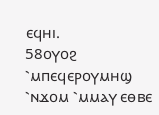ⲉϥⲏⲓ.
58ⲟⲩⲟϩ ⳿ⲙⲡⲉϥⲉⲣⲟⲩⲙⲏϣ ⳿ⲛϫⲟⲙ ⳿ⲙⲙⲁⲩ ⲉⲑⲃⲉ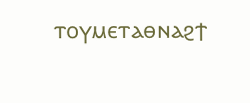ⲧⲟⲩⲙⲉⲧⲁⲑⲛⲁϩϯ